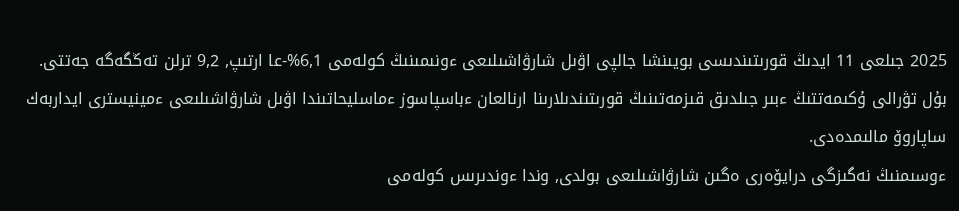2025 جىلعى 11 ايدىڭ قورىتىندىسى بويىنشا جالپى اۋىل شارۋاشىلىعى ءونىمىنىڭ كولەمى 6,1%-عا ارتىپ, 9,2 ترلن تەڭگەگە جەتتى. بۇل تۋرالى ۇكىمەتتىڭ ءبىر جىلدىق قىزمەتىنىڭ قورىتىندىلارىنا ارنالعان ءباسپاسوز ءماسليحاتىندا اۋىل شارۋاشىلىعى ءمينيسترى ايداربەك ساپاروۆ مالىمدەدى.
ءوسىمنىڭ نەگىزگى درايۆەرى ەگىن شارۋاشىلىعى بولدى, وندا ءوندىرىس كولەمى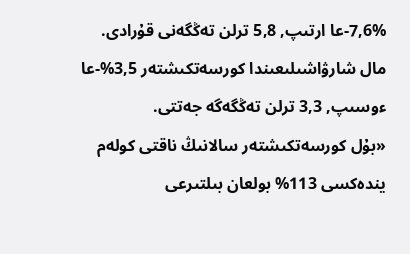7,6%-عا ارتىپ, 5,8 ترلن تەڭگەنى قۇرادى. مال شارۋاشىلىعىندا كورسەتكىشتەر 3,5%-عا ءوسىپ, 3,3 ترلن تەڭگەگە جەتتى.
«بۇل كورسەتكىشتەر سالانىڭ ناقتى كولەم يندەكسى 113% بولعان بىلتىرعى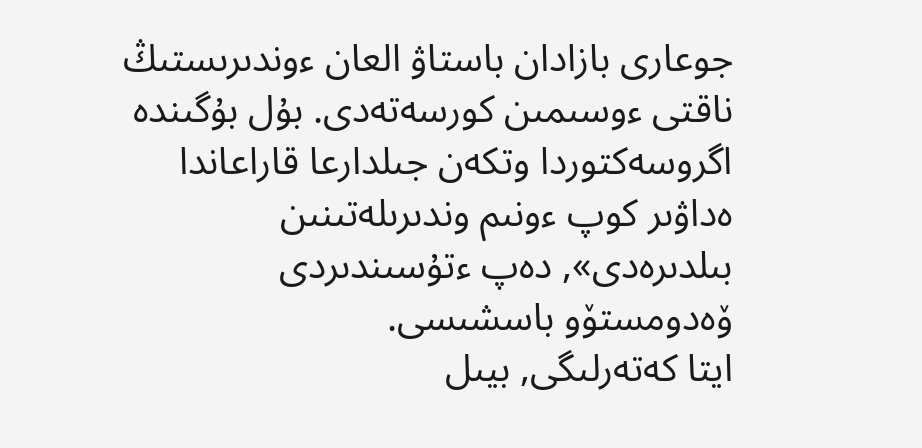جوعارى بازادان باستاۋ العان ءوندىرىستىڭ ناقتى ءوسىمىن كورسەتەدى. بۇل بۇگىندە اگروسەكتوردا وتكەن جىلدارعا قاراعاندا ەداۋىر كوپ ءونىم وندىرىلەتىنىن بىلدىرەدى», دەپ ءتۇسىندىردى ۆەدومستۆو باسشىسى.
ايتا كەتەرلىگى, بيىل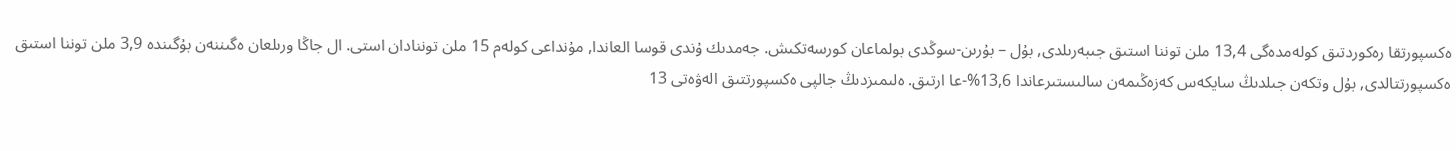ەكسپورتقا رەكوردتىق كولەمدەگى 13,4 ملن توننا استىق جىبەرىلدى, بۇل – بۇرىن-سوڭدى بولماعان كورسەتكىش. جەمدىك ۇندى قوسا العاندا, مۇنداعى كولەم 15 ملن توننادان استى. ال جاڭا ورىلعان ەگىننەن بۇگىندە 3,9 ملن توننا استىق ەكسپورتتالدى, بۇل وتكەن جىلدىڭ سايكەس كەزەڭىمەن سالىستىرعاندا 13,6%-عا ارتىق. ەلىمىزدىڭ جالپى ەكسپورتتىق الەۋەتى 13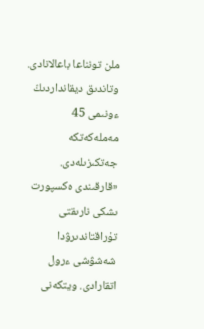ملن تونناعا باعالانادى. وتاندىق ديقانداردىڭ ءونىمى 45 مەملەكەتكە جەتكىزىلەدى.
«قارقىندى ەكسپورت ىشكى نارىقتى تۇراقتاندىرۋدا شەشۋشى ءرول اتقارادى. ويتكەنى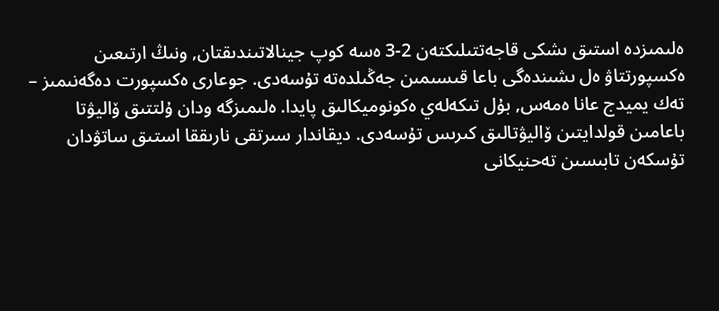ەلىمىزدە استىق ىشكى قاجەتتىلىكتەن 2-3 ەسە كوپ جينالاتىندىقتان, ونىڭ ارتىعىن ەكسپورتتاۋ ەل ىشىندەگى باعا قىسىمىن جەڭىلدەتە تۇسەدى. جوعارى ەكسپورت دەگەنىمىز – تەك يميدج عانا ەمەس, بۇل تىكەلەي ەكونوميكالىق پايدا. ەلىمىزگە ودان ۇلتتىق ۆاليۋتا باعامىن قولدايتىن ۆاليۋتالىق كىرىس تۇسەدى. ديقاندار سىرتقى نارىققا استىق ساتۋدان تۇسكەن تابىسىن تەحنيكانى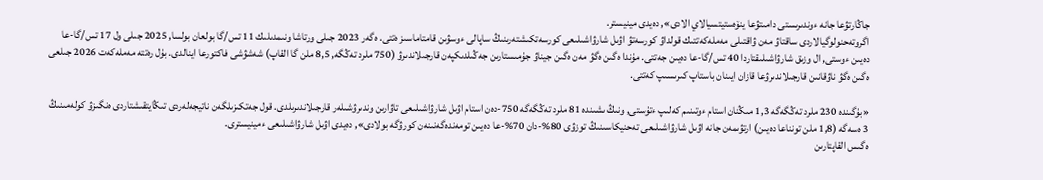جاڭارتۋعا جانە ءوندىرىستى دامىتۋعا ينۆەستيتسيالاي الادى», دەيدى مينيستر.
اگروتەحنولوگيالاردى ساقتاۋ مەن ۋاقتىلى مەملەكەتتىك قولداۋ كورسەتۋ اۋىل شارۋاشىلىعى كورسەتكىشتەرىنىڭ ساپالى ءوسۋىن قامتاماسىز ەتتى. ەگەر 2023 جىلى ورتاشا ونىمدىلىك 11 تس/گا بولعان بولسا, 2025 جىلى ول 17 تس/گا-عا دەيىن ءوستى, ال وزىق شارۋاشىلىقتاردا 40 تس/گا-عا دەيىن جەتتى. مۇندا ەگىن ەگۋ مەن ەگىن جيناۋ جۇمىستارىن جەڭىلدىكپەن قارجىلاندىرۋ (750 ملرد تەڭگە, 8,5 ملن گا القاپ) شەشۋشى فاكتورعا اينالدى. بۇل رەتتە مەملەكەت 2026 جىلعى ەگىن ەگۋ ناۋقانىن قارجىلاندىرۋعا قازان ايىنان باستاپ كىرىسىپ كەتتى.

«بۇگىندە 230 ملرد تەڭگەگە 1,3 مىڭنان استام ءوتىنىم كەلىپ ءتۇستى, ونىڭ ىشىندە 81 ملرد تەڭگەگە 750-دەن استام اۋىل شارۋاشىلىعى تاۋارىن وندىرۋشىلەر قارجىلاندىرىلدى. قول جەتكىزىلگەن ناتيجەلەردى تىڭايتقىشتاردى ەنگىزۋ كولەمىنىڭ 3 ەسەگە (1,8 ملن تونناعا دەيىن) ارتۋىمەن جانە اۋىل شارۋاشىلىعى تەحنيكاسىنىڭ توزۋى 80%-دان 70%-عا دەيىن تومەندەگەنىنەن كورۋگە بولادى», دەيدى اۋىل شارۋاشىلىعى ءمينيسترى.
ەگىس القاپتارىن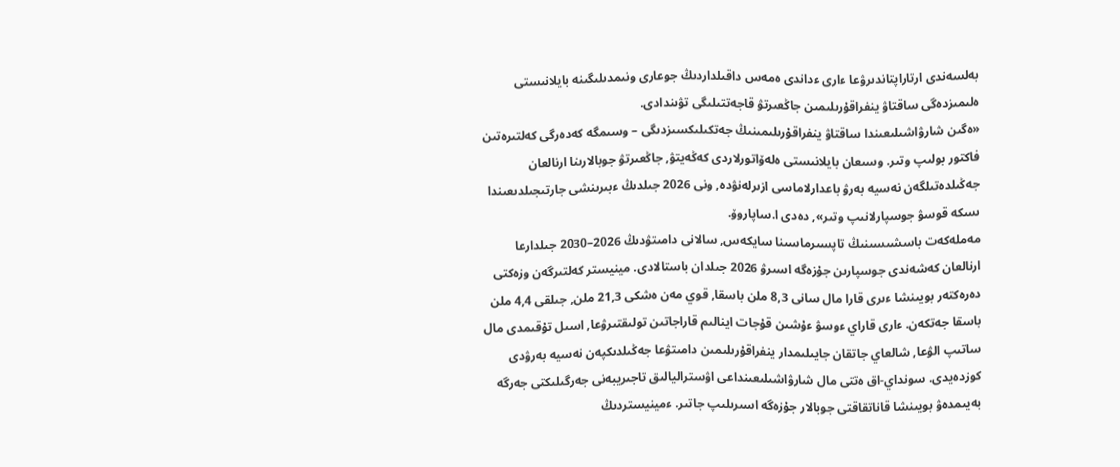بەلسەندى ارتاراپتاندىرۋعا ءارى ءداندى ەمەس داقىلداردىڭ جوعارى ونىمدىلىگىنە بايلانىستى ەلىمىزدەگى ساقتاۋ ينفراقۇرىلىمىن جاڭعىرتۋ قاجەتتىلىگى تۋىندادى.
«ەگىن شارۋاشىلىعىندا ساقتاۋ ينفراقۇرىلىمىنىڭ جەتكىلىكسىزدىگى – وسىمگە كەدەرگى كەلتىرەتىن فاكتور بولىپ وتىر. وسىعان بايلانىستى ەلەۆاتورلاردى كەڭەيتۋ, جاڭعىرتۋ جوبالارىنا ارنالعان جەڭىلدەتىلگەن نەسيە بەرۋ باعدارلاماسى ازىرلەنۋدە, ونى 2026 جىلدىڭ ءبىرىنشى جارتىجىلدىعىندا ىسكە قوسۋ جوسپارلانىپ وتىر», دەدى ا.ساپاروۆ.
مەملەكەت باسشىسىنىڭ تاپسىرماسىنا سايكەس, سالانى دامىتۋدىڭ 2026–2030 جىلدارعا ارنالعان كەشەندى جوسپارىن جۇزەگە اسىرۋ 2026 جىلدان باستالادى. مينيستر كەلتىرگەن وزەكتى دەرەكتەر بويىنشا ءىرى قارا مال سانى 8,3 ملن باسقا, قوي مەن ەشكى 21,3 ملن, جىلقى 4,4 ملن باسقا جەتكەن. ءارى قاراي ءوسۋ ءۇشىن قۇجات اينالىم قاراجاتىن تولىقتىرۋعا, اسىل تۇقىمدى مال ساتىپ الۋعا, شالعاي جاتقان جايىلىمدار ينفراقۇرىلىمىن دامىتۋعا جەڭىلدىكپەن نەسيە بەرۋدى كوزدەيدى. سونداي-اق ەتتى مال شارۋاشىلىعىنداعى اۋستراليالىق تاجىريبەنى جەرگىلىكتى جەرگە بەيىمدەۋ بويىنشا قاناتقاقتى جوبالار جۇزەگە اسىرىلىپ جاتىر. ءمينيستردىڭ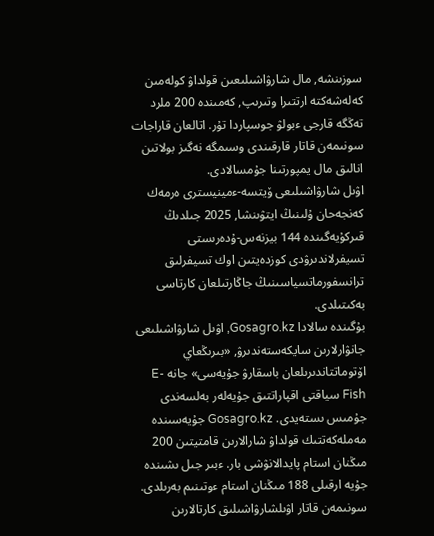سوزىنشە, مال شارۋاشىلىعىن قولداۋ كولەمىن كەلەشەكتە ارتتىرا وتىرىپ, كەمىندە 200 ملرد تەڭگە قارجى ءبولۋ جوسپاردا تۇر. اتالعان قاراجات سونىمەن قاتار قارقىندى وسىمگە نەگىز بولاتىن انالىق مال يمپورتىنا جۇمسالادى.
اۋىل شارۋاشىلىعى ۆيتسە-ءمينيسترى ەرمەك كەنجەحان ۇلىنىڭ ايتۋىنشا, 2025 جىلدىڭ قىركۇيەگىندە 144 بيزنەس-ۇدەرىستى تسيفرلاندىرۋدى كوزدەيتىن اوك تسيفرلىق ترانسفورماتسياسىنىڭ جاڭارتىلعان كارتاسى بەكىتىلدى.
بۇگىندە سالادا Gosagro.kz, اۋىل شارۋاشىلىعى جانۋارلارىن سايكەستەندىرۋ, «بىرىڭعاي اۆتوماتتاندىرىلعان باسقارۋ جۇيەسى» جانە E-Fish سياقتى اقپاراتتىق جۇيەلەر بەلسەندى جۇمىس ىستەيدى. Gosagro.kz جۇيەسىندە مەملەكەتتىك قولداۋ شارالارىن قامتيتىن 200 مىڭنان استام پايدالانۋشى بار. ءبىر جىل ىشىندە جۇيە ارقىلى 188 مىڭنان استام ءوتىنىم بەرىلدى. سونىمەن قاتار اۋىلشارۋاشىلىق كارتالارىن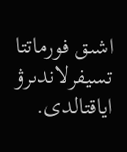اشىق فورماتتا تسيفرلاندىرۋ اياقتالدى.